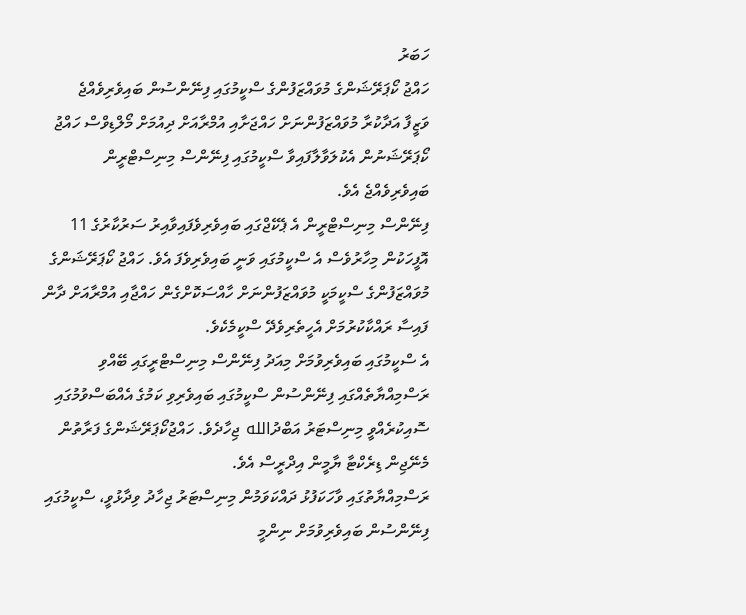ހަބަރު
ހައްޖު ކޯޕަރޭޝަންގެ މުވައްޒަފުންގެ ސްކީމުގައި ފިނޭންސުން ބައިވެރިވެއްޖެ
ވަޒީފާ އަދާކުރާ މުވައްޒަފުންނަށް ހައްޖަށާއި އުމްރާއަށް ދިއުމަށް މޯލްޑިވްސް ހައްޖު ކޯޕަރޭޝަނުން އެކުލަވާލާފައިވާ ސްކީމުގައި ފިނޭންސް މިނިސްޓްރީން ބައިވެރިވެއްޖެ އެވެ.
ފިނޭންސް މިނިސްޓްރީން އެ ޕެކޭޖްގައި ބައިވެރިވެފައިވާއިރު ސަރުކާރުގެ 11 އޮފީހަކުން މިހާރުވެސް އެ ސްކީމުގައި ވަނީ ބައިވެރިވެފަ އެވެ. ހައްޖު ކޯޕަރޭޝަންގެ މުވައްޒަފުންގެ ސްކީމަކީ މުވައްޒަފުންނަށް ހާއްސަކޮށްގެން ހައްޖާއި އުމްރާއަށް ދާން ފައިސާ ރައްކާކުރުމަށް އެހީތެރިވެދޭ ސްކީމެކެވެ.
އެ ސްކީމުގައި ބައިވެރިވުމަށް މިއަދު ފިނޭންސް މިނިސްޓްރީގައި ބޭއްވި ރަސްމިއްޔާތެއްގައި ފިނޭންސުން ސްކީމުގައި ބައިވެރިވި ކަމުގެ އެއްބަސްވުމުގައި ސޮއިކުރެއްވީ މިނިސްޓަރު އަބްދުالله ޖިހާދެވެ. ހައްޖުކޯޕަރޭޝަންގެ ފަރާތުން މެނޭޖިން ޑިރެކްޓާ ޔާމީން އިދްރީސް އެވެ.
ރަސްމިއްޔާތުގައި ވާހަކަފުޅު ދައްކަވަމުން މިނިސްޓަރު ޖިހާދު ވިދާޅުވީ، ސްކީމުގައި ފިނޭންސުން ބައިވެރިވުމަށް ނިންމީ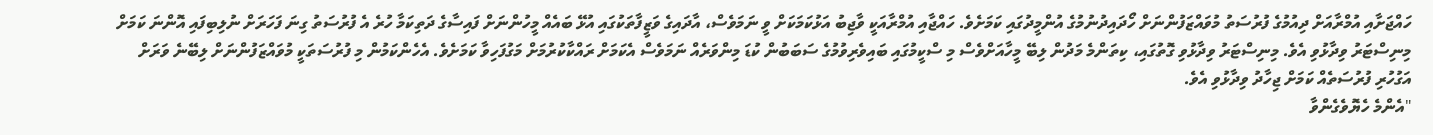ހައްޖަށާއި އުމްރާއަށް ދިއުމުގެ ފުރުސަތު މުވައްޒަފުންނަށް ހޯދައިދުނުމުގެ އުންމީދުގައި ކަމަށެވެ. ހައްޖާއި އުމްރާއަކީ ވާޖިބު އަޅުކަމަކަށް ވީ ނަމަވެސް، އާދައިގެ ވަޒީފާތަކުގައި އުޅޭ ބައެއް މީހުންނަށް ފައިސާގެ ދަތިކަމާ ހުރެ އެ ފުރުސަތު ގިނަ ފަހަރަށް ނުލިބިފައި އޮންނަ ކަމަށް މިނިސްޓަރު ވިދާޅުވި އެވެ. މިނިސްޓަރު ވިދާޅުވި ގޮތުގައި، ކިތަންމެ މަދުން ލިބޭ މީހާއަށްވެސް މި ސްކީމުގައި ބައިވެރިވުމުގެ ސަބަބުން ކުޑަ މިންވަރެއް ނަމަވެސް އެކަމަށް ރައްކާކުރުމަށް މަގުފަހިވާ ކަމަށެވެ. އެހެންކަމުން މި ފުރުސަތަކީ މުވައްޒަފުންނަށް ލިބޭނެ ވަރަށް އަގުހުރި ފުރުސަތެއް ކަމަށް ޖިހާދު ވިދާޅުވި އެވެ.
"އެންމެ ހެޔޮވެގެންވާ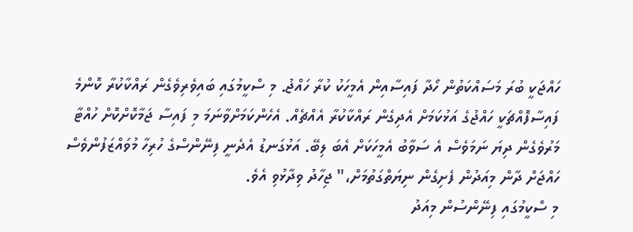ހައްޖަކީ ބުރަ މަސައްކަތުން ހޯދާ ފައިސާއިން އެމީހަކު ކުރާ ހައްޖު. މި ސްކީމުގައި ބައިވެރިވެގެން ރައްކާކުރާ ކޮންމެ ފައިސާފޮއްޗަކީ ހައްޖުގެ އަޅުކަމަށް އެދިގެން ރައްކާކުރާ އެއްޗެއް. އެހެންކަމަށްވާނަމަ މި ފައިސާ ޖަމާކޮށްކޮށް ހުއްޓާ މަރުވެގެން ދިޔަ ނަމަވެސް އެ ސަވާބު އެމީހަކަށް އެބަ ލިބޭ. އަޅުގަނޑު އެދެނީ ފިނޭންސްގެ ހުރިހާ މުވައްޒަފުންވެސް ހައްޖަށް ދާން މިއަދުން ފެށިގެން ނިޔަތްގަތުމަށް،" ޖިހާދު ވިދާޅުވި އެވެ.
މި ސްކީމުގައި ފިނޭންސުން މިއަދު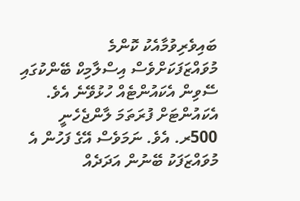ބައިވެރިވުމާއެކު ކޮންމެ މުވައްޒަފަކަށްވެސް އިސްލާމިކް ބޭންކުގައި ސޭވިން އެކައުންޓެއް ހުޅުވޭނެ އެވެ. އެކައުންޓަށް ފުރަތަމަ ލާންޖެހެނީ 500ރ. އެވެ. ނަމަވެސް އޭގެ ފަހުން އެ މުވައްޒަފަކު ބޭނުން އަދަދެއް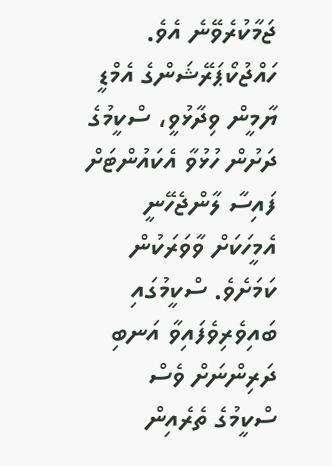ޖަމާކުރެވޭނެ އެވެ.
ހައްޖުކޯޕަރޭޝަންގެ އެމްޑީ ޔާމީން ވިދާޅުވީ، ސްކީމުގެ ދަށުން ހުޅުވާ އެކައުންޓަށް ފައިސާ ލާންޖެހޭނީ އެމީހަކަށް ވާވަރަކުން ކަމަށެވެ. ސްކީމުގައި ބައިވެރިވެފައިވާ އަނބި ދަރިންނަށް ވެސް ސްކީމުގެ ތެރެއިން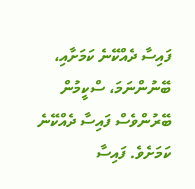ފައިސާ ދެއްކޭނެ ކަމަށާއި، ބޭނުންނަމަ، ސްކީމުން ބޭރުންވެސް ފައިސާ ދެއްކޭނެ ކަމަށެވެ. ފައިސާ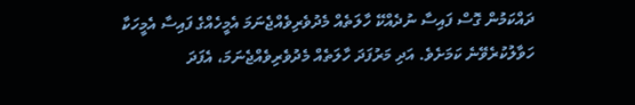ދައްކަމުން ގޮސް ފައިސާ ނުދެއްކޭ ހާލަތެއް މެދުވެރިވެއްޖެނަމަ އެމީހެއްގެ ފައިސާ އެމީހަކާ ހަވާލުކުރެވޭނެ ކަމަށެވެ. އަދި މަރުފަދަ ހާލަތެއް މެދުވެރިވެއްޖެނަމަ، އެފަދަ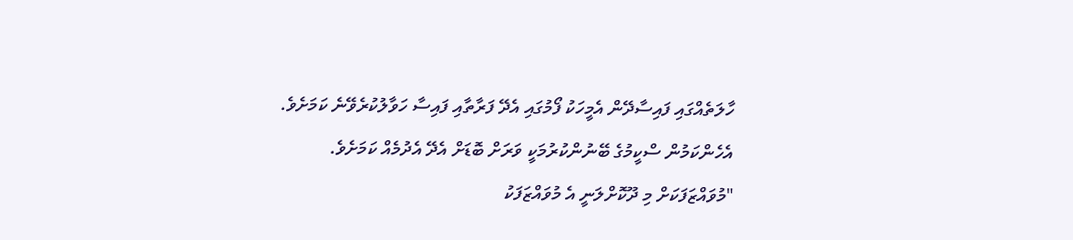ހާލަތެއްގައި ފައިސާދޭން އެމީހަކު ފޯމުގައި އެދޭ ފަރާތާއި ފައިސާ ހަވާލުކުރެވޭނެ ކަމަށެވެ.
އެހެންކަމުން ސްކީމުގެ ބޭނުންކުރުމަކީ ވަރަށް ބޮޑަށް އެދޭ އެދުމެއް ކަމަށެވެ.
"މުވައްޒަފަކަށް މި ދޫކޮށްލަނީ އެ މުވައްޒަފަކު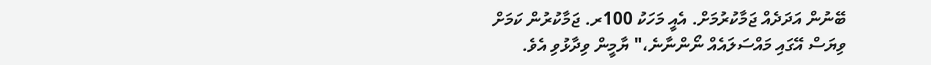ބޭނުން އަދަދެއް ޖަމާކުރުމަށް. އެއީ މަހަކު 100ރ. ޖަމާކުރުން ކަމަށް ވިޔަސް އޭގައި މައްސަލައެއް ނޯންނާނެ،" ޔާމީން ވިދާޅުވި އެވެ.